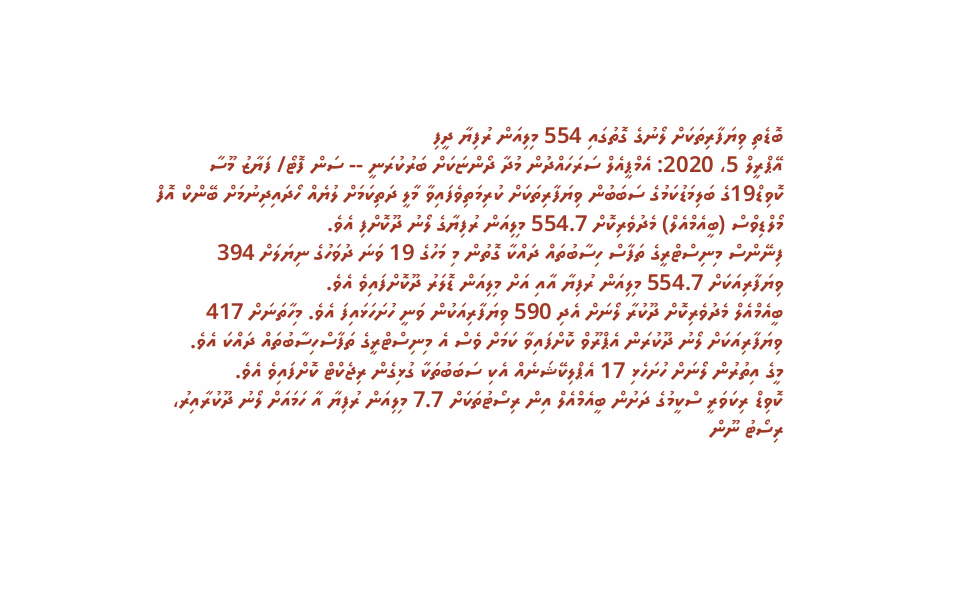ބޮޑެތި ވިޔަފާރިތަކަށް ލޯނުގެ ގޮތުގައި 554 މިލިއަން ރުފިޔާ ދީފި
އޭޕްރީލް 5، 2020: އެމްޕީއެލް ސަރަހައްދުން މުދާ ދޯންޏަކަށް ބަރުކުރަނީ -- ސަން ފޮޓޯ/ ފަޔާޒު މޫސާ
ކޮވިޑް19ގެ ބަލިމަޑުކަމުގެ ސަބަބުން ވިޔަފާރިތަކަށް ކުރިމަތިވެފައިވާ މާލީ ދަތިކަމަށް ލުޔެއް ހޯދައިދިނުމަށް ބޭންކް އޮފް މޯލްޑިވްސް (ބީއެމްއެލް) މެދުވެރިކޮށް 554.7 މިލިއަން ރުފިޔާގެ ލޯނު ދޫކޮށްފި އެވެ.
ފިނޭންސް މިނިސްޓްރީގެ ތަފާސް ހިސާބުތައް ދައްކާ ގޮތުން މި މަހުގެ 19 ވަނަ ދުވަހުގެ ނިޔަލަށް 394 ވިޔަފާރިއަކަށް 554.7 މިލިއަން ރުފިޔާ އާއި އަށް މިލިއަން ޑޮލަރު ދޫކޮށްފައިވެ އެވެ.
ބީއެމްއެލް މެދުވެރިކޮށް ދޫކުރާ ލޯނަށް އެދި 590 ވިޔަފާރިއަކުން ވަނީ ހުށަހަޅައިފަ އެވެ. މިހާތަނަށް 417 ވިޔަފާރިއަކަށް ލޯނު ދޫކުރަން އެޕްރޫވް ކޮށްފައިވާ ކަމަށް ވެސް އެ މިނިސްޓްރީގެ ތަފާސްހިސާބުތައް ދައްކަ އެވެ.
މީގެ އިތުރުން ލޯނަށް ހުށަހެޅި 17 އެޕްލިކޭޝަނެއް އެކި ސަބަބުތަކާ ގުޅިގެން ރިޖެކްޓް ކޮށްފައިވެ އެވެ.
ކޮވިޑް ރިކަވަރީ ސްކީމުގެ ދަށުން ބީއެމްއެލް އިން ރިސޯޓުތަކަށް 7.7 މިލިއަން ރުފިޔާ އާ ހަމައަށް ލޯނު ދޫކުރާއިރު، ރިސޯޓު ނޫން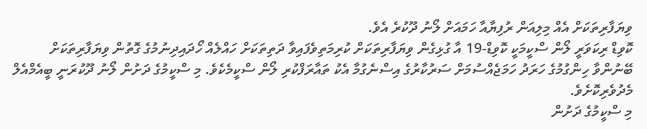ވިޔަފާރިތަކަށް އެއް މިލިއަން ރުފިޔާއާ ހަމައަށް ލޯނު ދޫކުރެ އެވެ.
ކޮވިޑް ރިކަވަރީ ލޯން ސްކީމަކީ ކޮވިޑް-19 އާ ގުޅިގެން ވިޔަފާރިތަކަށް ކުރިމަތިވެފައިވާ ދަތިތަކަށް ހައްލެއް ހޯދައިދިނުމުގެ ގޮތުން ވިޔަފާރިތަކަށް ބޭނުންވާ ހިންގުމުގެ ހަރަދު ހަމަޖެއްސުމަށް ސަރުކާރުގެ އިސްނެގުމާ އެކު ތައާރަފްކުރި ލޯން ސްކީމެކެވެ. މި ސްކީމުގެ ދަށުން ލޯނު ދޫކުރަނީ ބީއެމްއެލް މެދުވެރިކޮށެވެ.
މި ސްކީމުގެ ދަށުން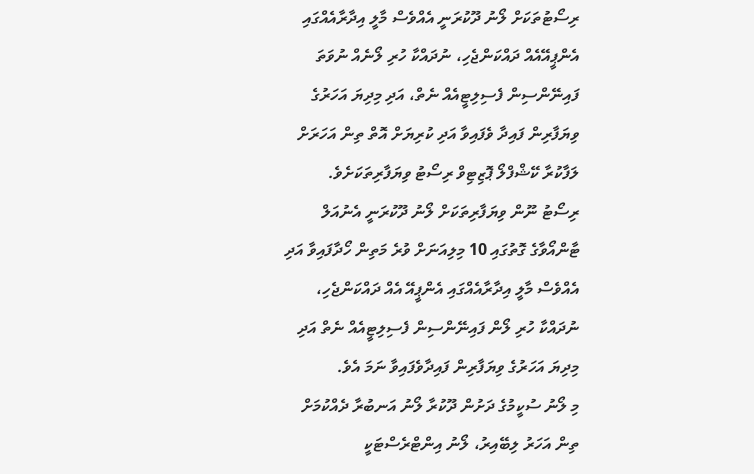ރިސޯޓުތަކަށް ލޯނު ދޫކުރަނީ އެއްވެސް މާލީ އިދާރާއެއްގައި އެންޕީއޭއެއް ދައްކަންޖެހި، ނުދައްކާ ހުރި ލޯނެއް ނުވަތަ ފައިނޭންސިން ފެސިލިޓީއެއް ނެތް، އަދި މިދިޔަ އަހަރުގެ ވިޔަފާރިން ފައިދާ ވެފައިވާ އަދި ކުރިޔަށް އޮތް ތިން އަހަރަށް ލަފާކުރާ ކޭޝްފްލޯ ޕޮޒިޓިވް ރިސޯޓު ވިޔަފާރިތަކަށެވެ.
ރިސޯޓު ނޫން ވިޔަފާރިތަކަށް ލޯނު ދޫކުރަނީ އެނުއަލް ޓާންއޯވާގެ ގޮތުގައި 10 މިލިއަނަށް ވުރެ މަތިން ހޯދާފައިވާ އަދި އެއްވެސް މާލީ އިދާރާއެއްގައި އެންޕީއޭ އެއް ދައްކަންޖެހި، ނުދައްކާ ހުރި ލޯން ފައިނޭންސިން ފެސިލިޓީއެއް ނެތް އަދި މިދިޔަ އަހަރުގެ ވިޔަފާރިން ފައިދާވެފައިވާ ނަމަ އެވެ.
މި ލޯނު ސުކީމުގެ ދަށުން ދޫކުރާ ލޯނު އަނބުރާ ދެއްކުމަށް ތިން އަހަރު ލިބޭއިރު، ލޯނު އިންޓްރެސްޓަކީ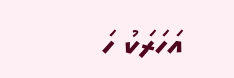އަހަރަކު ހަ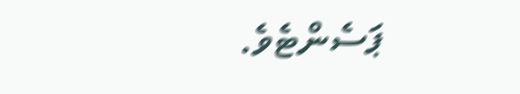ޕަސެންޓެވެ.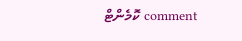comment ކޮމެންޓް